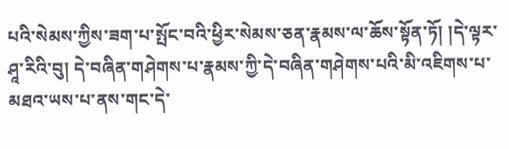པའི་སེམས་ཀྱིས་ཟག་པ་སྤོང་བའི་ཕྱིར་སེམས་ཅན་རྣམས་ལ་ཆོས་སྟོན་ཏོ། །དེ་ལྟར་ཤཱ་རིའི་བུ། དེ་བཞིན་གཤེགས་པ་རྣམས་ཀྱི་དེ་བཞིན་གཤེགས་པའི་མི་འཇིགས་པ་མཐའ་ཡས་པ་ནས་གང་དེ་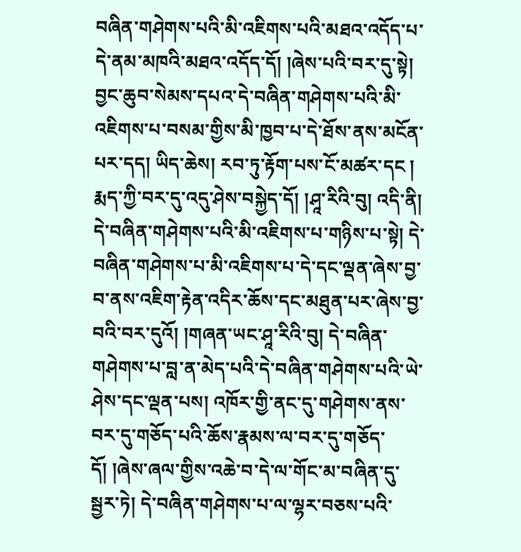བཞིན་གཤེགས་པའི་མི་འཇིགས་པའི་མཐའ་འདོད་པ་དེ་ནམ་མཁའི་མཐའ་འདོད་དོ། །ཞེས་པའི་བར་དུ་སྟེ། བྱང་ཆུབ་སེམས་དཔའ་དེ་བཞིན་གཤེགས་པའི་མི་འཇིགས་པ་བསམ་གྱིས་མི་ཁྱབ་པ་དེ་ཐོས་ནས་མངོན་པར་དད། ཡིད་ཆེས། རབ་ཏུ་རྟོག་པས་ངོ་མཚར་དང ། རྨད་ཀྱི་བར་དུ་འདུ་ཤེས་བསྐྱེད་དོ། །ཤཱ་རིའི་བུ། འདི་ནི། དེ་བཞིན་གཤེགས་པའི་མི་འཇིགས་པ་གཉིས་པ་སྟེ། དེ་བཞིན་གཤེགས་པ་མི་འཇིགས་པ་དེ་དང་ལྡན་ཞེས་བྱ་བ་ནས་འཇིག་རྟེན་འདིར་ཆོས་དང་མཐུན་པར་ཞེས་བྱ་བའི་བར་དུའོ། །གཞན་ཡང་ཤཱ་རིའི་བུ། དེ་བཞིན་གཤེགས་པ་བླ་ན་མེད་པའི་དེ་བཞིན་གཤེགས་པའི་ཡེ་ཤེས་དང་ལྡན་པས། འཁོར་གྱི་ནང་དུ་གཤེགས་ནས་བར་དུ་གཅོད་པའི་ཆོས་རྣམས་ལ་བར་དུ་གཅོད་དོ། །ཞེས་ཞལ་གྱིས་འཆེ་བ་དེ་ལ་གོང་མ་བཞིན་དུ་སྦྱར་ཏེ། དེ་བཞིན་གཤེགས་པ་ལ་ལྷར་བཅས་པའི་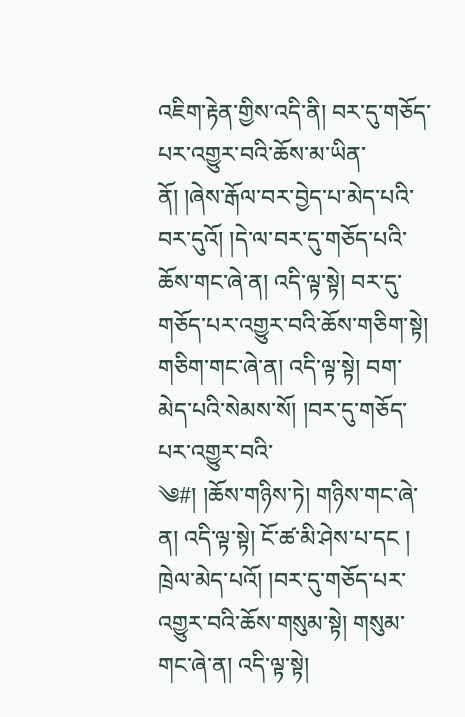འཇིག་རྟེན་གྱིས་འདི་ནི། བར་དུ་གཅོད་པར་འགྱུར་བའི་ཆོས་མ་ཡིན་ནོ། །ཞེས་རྒོལ་བར་བྱེད་པ་མེད་པའི་བར་དུའོ། །དེ་ལ་བར་དུ་གཅོད་པའི་ཆོས་གང་ཞེ་ན། འདི་ལྟ་སྟེ། བར་དུ་གཅོད་པར་འགྱུར་བའི་ཆོས་གཅིག་སྟེ། གཅིག་གང་ཞེ་ན། འདི་ལྟ་སྟེ། བག་མེད་པའི་སེམས་སོ། །བར་དུ་གཅོད་པར་འགྱུར་བའི་
༄#། །ཆོས་གཉིས་ཏེ། གཉིས་གང་ཞེ་ན། འདི་ལྟ་སྟེ། ངོ་ཚ་མི་ཤེས་པ་དང ། ཁྲེལ་མེད་པའོ། །བར་དུ་གཅོད་པར་འགྱུར་བའི་ཆོས་གསུམ་སྟེ། གསུམ་གང་ཞེ་ན། འདི་ལྟ་སྟེ།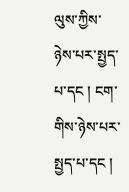ལུས་ཀྱིས་ཉེས་པར་སྤྱད་པ་དང ། ངག་གིས་ཉེས་པར་སྤྱད་པ་དང །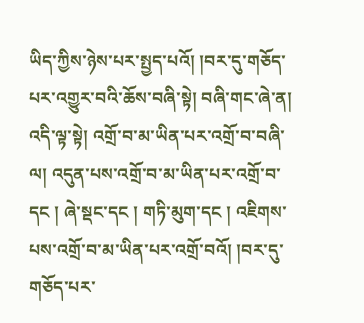ཡིད་ཀྱིས་ཉེས་པར་སྤྱད་པའོ། །བར་དུ་གཅོད་པར་འགྱུར་བའི་ཆོས་བཞི་སྟེ། བཞི་གང་ཞེ་ན། འདི་ལྟ་སྟེ། འགྲོ་བ་མ་ཡིན་པར་འགྲོ་བ་བཞི་ལ། འདུན་པས་འགྲོ་བ་མ་ཡིན་པར་འགྲོ་བ་དང ། ཞེ་སྡང་དང ། གཏི་མུག་དང ། འཇིགས་པས་འགྲོ་བ་མ་ཡིན་པར་འགྲོ་བའོ། །བར་དུ་གཅོད་པར་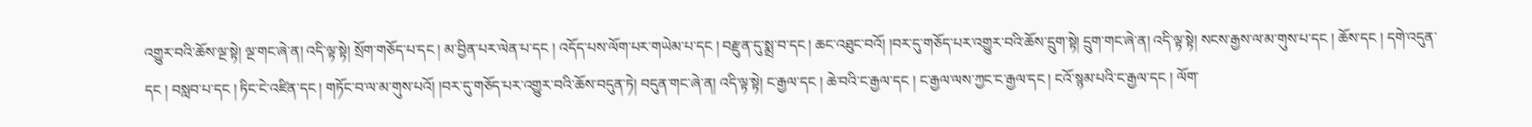འགྱུར་བའི་ཆོས་ལྔ་སྟེ། ལྔ་གང་ཞེ་ན། འདི་ལྟ་སྟེ། སྲོག་གཅོད་པ་དང ། མ་བྱིན་པར་ལེན་པ་དང ། འདོད་པས་ལོག་པར་གཡེམ་པ་དང ། བརྫུན་དུ་སྨྲ་བ་དང ། ཆང་འཐུང་བའོ། །བར་དུ་གཅོད་པར་འགྱུར་བའི་ཆོས་དྲུག་སྟེ། དྲུག་གང་ཞེ་ན། འདི་ལྟ་སྟེ། སངས་རྒྱས་ལ་མ་གུས་པ་དང ། ཆོས་དང ། དགེ་འདུན་དང ། བསླབ་པ་དང ། ཏིང་ངེ་འཛིན་དང ། གཏོང་བ་ལ་མ་གུས་པའོ། །བར་དུ་གཅོད་པར་འགྱུར་བའི་ཆོས་བདུན་ཏེ། བདུན་གང་ཞེ་ན། འདི་ལྟ་སྟེ། ང་རྒྱལ་དང ། ཆེ་བའི་ང་རྒྱལ་དང ། ང་རྒྱལ་ལས་ཀྱང་ང་རྒྱལ་དང ། ངའོ་སྙམ་པའི་ང་རྒྱལ་དང ། ལོག་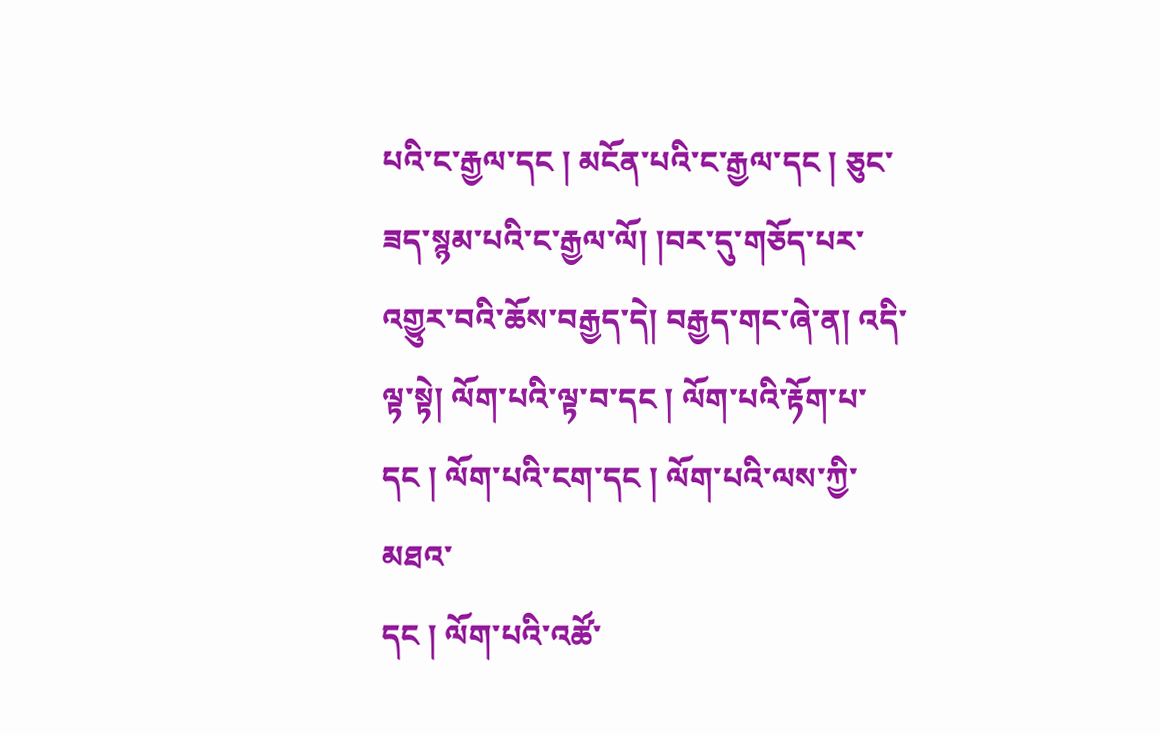པའི་ང་རྒྱལ་དང ། མངོན་པའི་ང་རྒྱལ་དང ། ཅུང་ཟད་སྙམ་པའི་ང་རྒྱལ་ལོ། །བར་དུ་གཅོད་པར་འགྱུར་བའི་ཆོས་བརྒྱད་དེ། བརྒྱད་གང་ཞེ་ན། འདི་ལྟ་སྟེ། ལོག་པའི་ལྟ་བ་དང ། ལོག་པའི་རྟོག་པ་དང ། ལོག་པའི་ངག་དང ། ལོག་པའི་ལས་ཀྱི་མཐའ་
དང ། ལོག་པའི་འཚོ་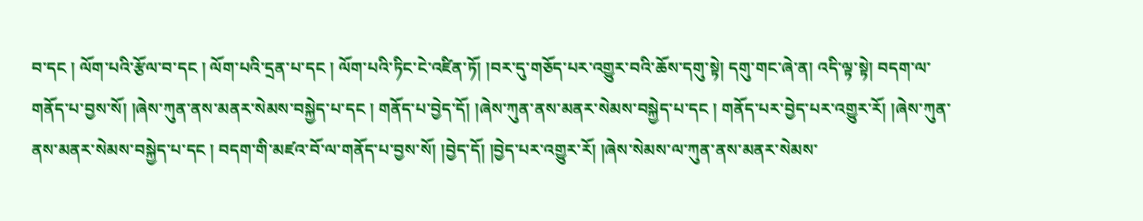བ་དང ། ལོག་པའི་རྩོལ་བ་དང ། ལོག་པའི་དྲན་པ་དང ། ལོག་པའི་ཏིང་ངེ་འཛིན་ཏོ། །བར་དུ་གཅོད་པར་འགྱུར་བའི་ཆོས་དགུ་སྟེ། དགུ་གང་ཞེ་ན། འདི་ལྟ་སྟེ། བདག་ལ་གནོད་པ་བྱས་སོ། །ཞེས་ཀུན་ནས་མནར་སེམས་བསྐྱེད་པ་དང ། གནོད་པ་བྱེད་དོ། །ཞེས་ཀུན་ནས་མནར་སེམས་བསྐྱེད་པ་དང ། གནོད་པར་བྱེད་པར་འགྱུར་རོ། །ཞེས་ཀུན་ནས་མནར་སེམས་བསྐྱེད་པ་དང ། བདག་གི་མཛའ་བོ་ལ་གནོད་པ་བྱས་སོ། །བྱེད་དོ། །བྱེད་པར་འགྱུར་རོ། །ཞེས་སེམས་ལ་ཀུན་ནས་མནར་སེམས་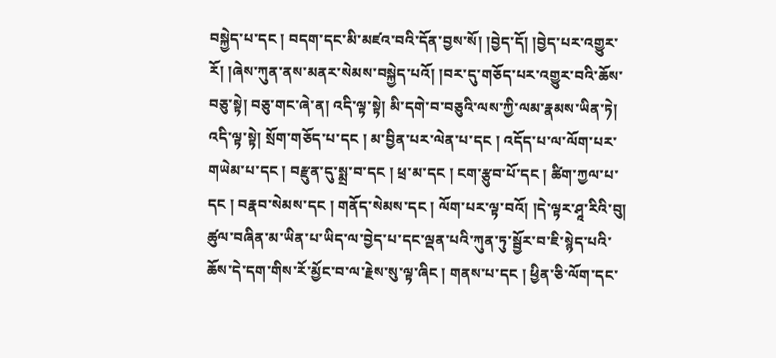བསྐྱེད་པ་དང ། བདག་དང་མི་མཛའ་བའི་དོན་བྱས་སོ། །བྱེད་དོ། །བྱེད་པར་འགྱུར་རོ། །ཞེས་ཀུན་ནས་མནར་སེམས་བསྐྱེད་པའོ། །བར་དུ་གཅོད་པར་འགྱུར་བའི་ཆོས་བཅུ་སྟེ། བཅུ་གང་ཞེ་ན། འདི་ལྟ་སྟེ། མི་དགེ་བ་བཅུའི་ལས་ཀྱི་ལམ་རྣམས་ཡིན་ཏེ། འདི་ལྟ་སྟེ། སྲོག་གཅོད་པ་དང ། མ་བྱིན་པར་ལེན་པ་དང ། འདོད་པ་ལ་ལོག་པར་གཡེམ་པ་དང ། བརྫུན་དུ་སྨྲ་བ་དང ། ཕྲ་མ་དང ། ངག་རྩུབ་པོ་དང ། ཚིག་ཀྱལ་པ་དང ། བརྣབ་སེམས་དང ། གནོད་སེམས་དང ། ལོག་པར་ལྟ་བའོ། །དེ་ལྟར་ཤཱ་རིའི་བུ། ཚུལ་བཞིན་མ་ཡིན་པ་ཡིད་ལ་བྱེད་པ་དང་ལྡན་པའི་ཀུན་ཏུ་སྦྱོར་བ་ཇི་སྙེད་པའི་ཆོས་དེ་དག་གིས་རོ་མྱོང་བ་ལ་རྗེས་སུ་ལྟ་ཞིང ། གནས་པ་དང ། ཕྱིན་ཅི་ལོག་དང་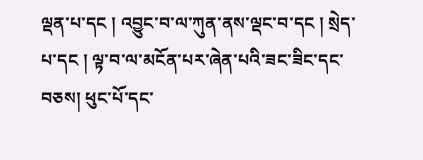ལྡན་པ་དང ། འབྱུང་བ་ལ་ཀུན་ནས་ལྡང་བ་དང ། སྲེད་པ་དང ། ལྟ་བ་ལ་མངོན་པར་ཞེན་པའི་ཟང་ཟིང་དང་བཅས། ཕུང་པོ་དང་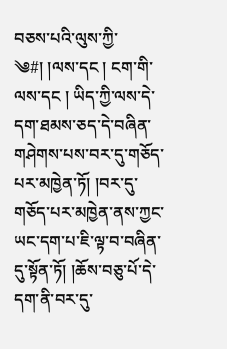བཅས་པའི་ལུས་ཀྱི་
༄#། །ལས་དང ། ངག་གི་ལས་དང ། ཡིད་ཀྱི་ལས་དེ་དག་ཐམས་ཅད་དེ་བཞིན་གཤེགས་པས་བར་དུ་གཅོད་པར་མཁྱེན་ཏོ། །བར་དུ་གཅོད་པར་མཁྱེན་ནས་ཀྱང་ཡང་དག་པ་ཇི་ལྟ་བ་བཞིན་དུ་སྟོན་ཏོ། །ཆོས་བཅུ་པོ་དེ་དག་ནི་བར་དུ་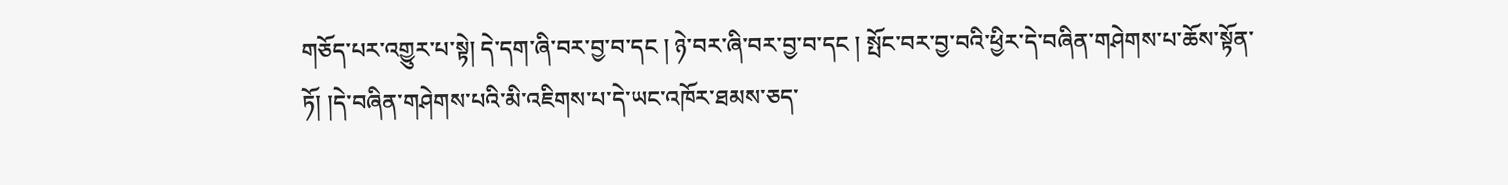གཅོད་པར་འགྱུར་པ་སྟེ། དེ་དག་ཞི་བར་བྱ་བ་དང ། ཉེ་བར་ཞི་བར་བྱ་བ་དང ། སྤོང་བར་བྱ་བའི་ཕྱིར་དེ་བཞིན་གཤེགས་པ་ཆོས་སྟོན་ཏོ། །དེ་བཞིན་གཤེགས་པའི་མི་འཇིགས་པ་དེ་ཡང་འཁོར་ཐམས་ཅད་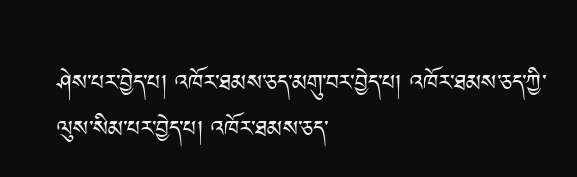ཤེས་པར་བྱེད་པ། འཁོར་ཐམས་ཅད་མགུ་བར་བྱེད་པ། འཁོར་ཐམས་ཅད་ཀྱི་ལུས་སིམ་པར་བྱེད་པ། འཁོར་ཐམས་ཅད་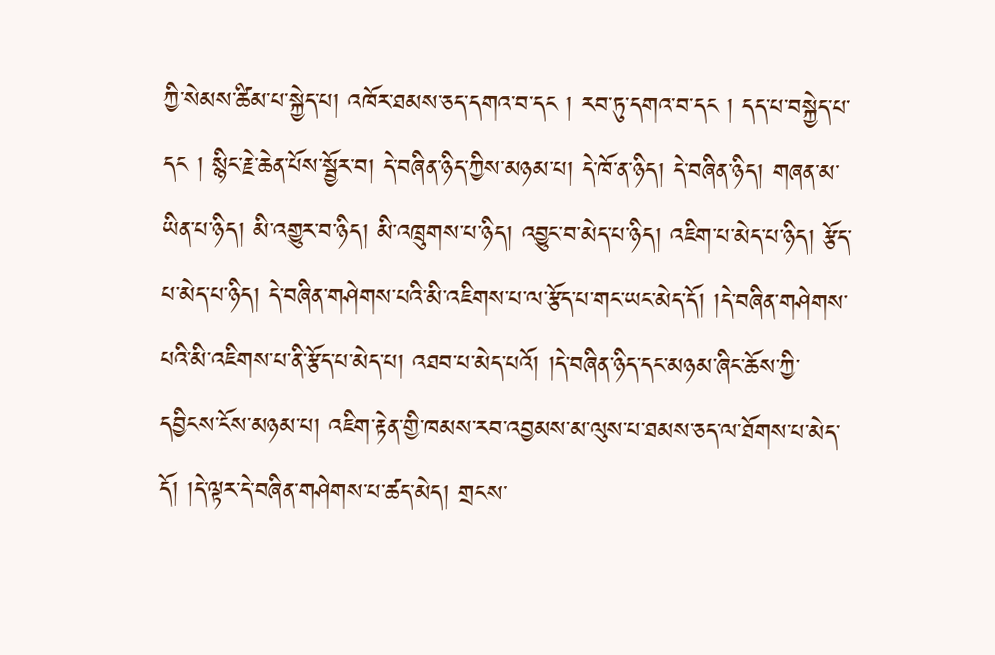ཀྱི་སེམས་ཚིམ་པ་སྐྱེད་པ། འཁོར་ཐམས་ཅད་དགའ་བ་དང ། རབ་ཏུ་དགའ་བ་དང ། དད་པ་བསྐྱེད་པ་དང ། སྙིང་རྗེ་ཆེན་པོས་སྦྱོར་བ། དེ་བཞིན་ཉིད་ཀྱིས་མཉམ་པ། དེ་ཁོ་ན་ཉིད། དེ་བཞིན་ཉིད། གཞན་མ་ཡིན་པ་ཉིད། མི་འགྱུར་བ་ཉིད། མི་འཁྲུགས་པ་ཉིད། འབྱུང་བ་མེད་པ་ཉིད། འཇིག་པ་མེད་པ་ཉིད། རྩོད་པ་མེད་པ་ཉིད། དེ་བཞིན་གཤེགས་པའི་མི་འཇིགས་པ་ལ་རྩོད་པ་གང་ཡང་མེད་དོ། །དེ་བཞིན་གཤེགས་པའི་མི་འཇིགས་པ་ནི་རྩོད་པ་མེད་པ། འཐབ་པ་མེད་པའོ། །དེ་བཞིན་ཉིད་དང་མཉམ་ཞིང་ཆོས་ཀྱི་དབྱིངས་ངོས་མཉམ་པ། འཇིག་རྟེན་གྱི་ཁམས་རབ་འབྱམས་མ་ལུས་པ་ཐམས་ཅད་ལ་ཐོགས་པ་མེད་དོ། །དེ་ལྟར་དེ་བཞིན་གཤེགས་པ་ཚད་མེད། གྲངས་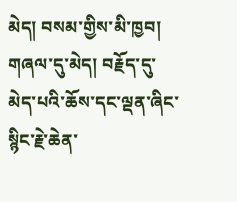མེད། བསམ་གྱིས་མི་ཁྱབ། གཞལ་དུ་མེད། བརྗོད་དུ་
མེད་པའི་ཆོས་དང་ལྡན་ཞིང་སྙིང་རྗེ་ཆེན་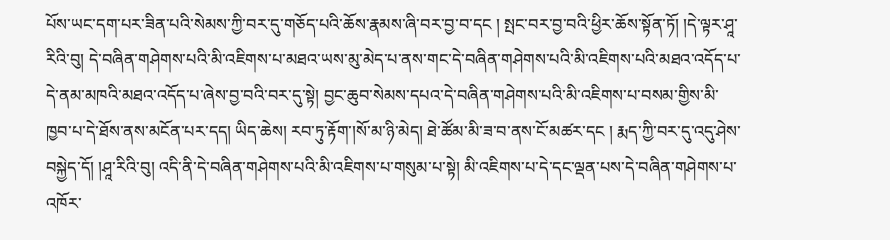པོས་ཡང་དག་པར་ཟིན་པའི་སེམས་ཀྱི་བར་དུ་གཅོད་པའི་ཆོས་རྣམས་ཞི་བར་བྱ་བ་དང ། སྤང་བར་བྱ་བའི་ཕྱིར་ཆོས་སྟོན་ཏོ། །དེ་ལྟར་ཤཱ་རིའི་བུ། དེ་བཞིན་གཤེགས་པའི་མི་འཇིགས་པ་མཐའ་ཡས་མུ་མེད་པ་ནས་གང་དེ་བཞིན་གཤེགས་པའི་མི་འཇིགས་པའི་མཐའ་འདོད་པ་དེ་ནམ་མཁའི་མཐའ་འདོད་པ་ཞེས་བྱ་བའི་བར་དུ་སྟེ། བྱང་ཆུབ་སེམས་དཔའ་དེ་བཞིན་གཤེགས་པའི་མི་འཇིགས་པ་བསམ་གྱིས་མི་ཁྱབ་པ་དེ་ཐོས་ནས་མངོན་པར་དད། ཡིད་ཆེས། རབ་ཏུ་རྟོག་།སོ་མ་ཉི་མེད། ཐེ་ཚོམ་མི་ཟ་བ་ནས་ངོ་མཚར་དང ། རྨད་ཀྱི་བར་དུ་འདུ་ཤེས་བསྐྱེད་དོ། །ཤཱ་རིའི་བུ། འདི་ནི་དེ་བཞིན་གཤེགས་པའི་མི་འཇིགས་པ་གསུམ་པ་སྟེ། མི་འཇིགས་པ་དེ་དང་ལྡན་པས་དེ་བཞིན་གཤེགས་པ་འཁོར་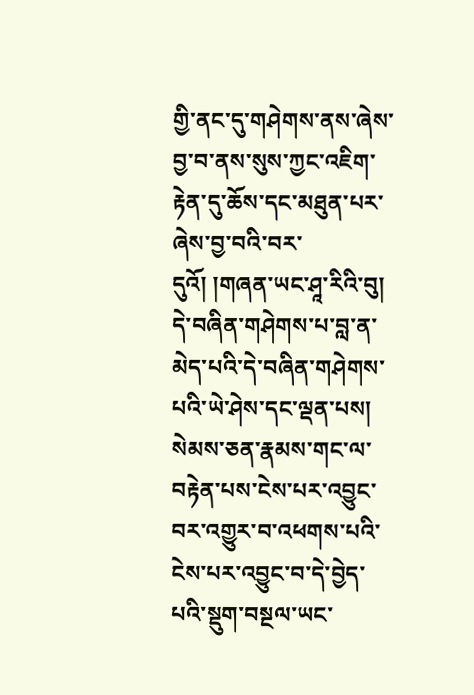གྱི་ནང་དུ་གཤེགས་ནས་ཞེས་བྱ་བ་ནས་སུས་ཀྱང་འཇིག་རྟེན་དུ་ཆོས་དང་མཐུན་པར་ཞེས་བྱ་བའི་བར་དུའོ། །གཞན་ཡང་ཤཱ་རིའི་བུ། དེ་བཞིན་གཤེགས་པ་བླ་ན་མེད་པའི་དེ་བཞིན་གཤེགས་པའི་ཡེ་ཤེས་དང་ལྡན་པས། སེམས་ཅན་རྣམས་གང་ལ་བརྟེན་པས་ངེས་པར་འབྱུང་བར་འགྱུར་བ་འཕགས་པའི་ངེས་པར་འབྱུང་བ་དེ་བྱེད་པའི་སྡུག་བསྔལ་ཡང་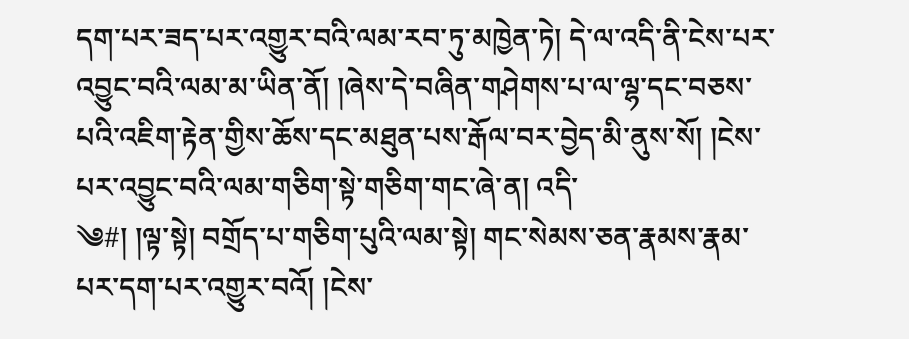དག་པར་ཟད་པར་འགྱུར་བའི་ལམ་རབ་ཏུ་མཁྱེན་ཏེ། དེ་ལ་འདི་ནི་ངེས་པར་འབྱུང་བའི་ལམ་མ་ཡིན་ནོ། །ཞེས་དེ་བཞིན་གཤེགས་པ་ལ་ལྷ་དང་བཅས་པའི་འཇིག་རྟེན་གྱིས་ཆོས་དང་མཐུན་པས་རྒོལ་བར་བྱེད་མི་ནུས་སོ། །ངེས་པར་འབྱུང་བའི་ལམ་གཅིག་སྟེ་གཅིག་གང་ཞེ་ན། འདི་
༄#། །ལྟ་སྟེ། བགྲོད་པ་གཅིག་པུའི་ལམ་སྟེ། གང་སེམས་ཅན་རྣམས་རྣམ་པར་དག་པར་འགྱུར་བའོ། །ངེས་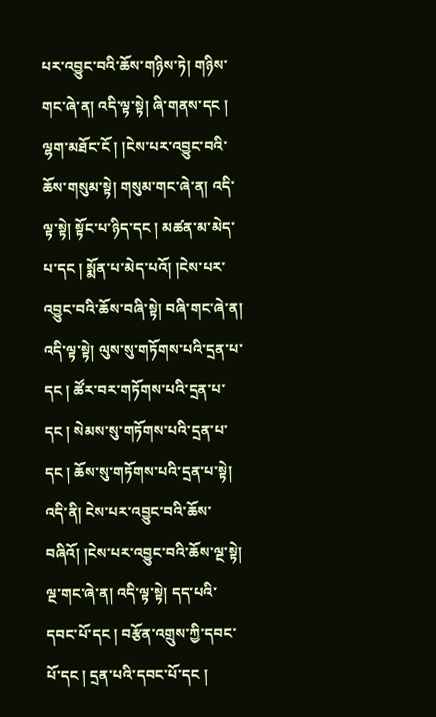པར་འབྱུང་བའི་ཆོས་གཉིས་ཏེ། གཉིས་གང་ཞེ་ན། འདི་ལྟ་སྟེ། ཞི་གནས་དང ། ལྷག་མཐོང་ངོ ། །ངེས་པར་འབྱུང་བའི་ཆོས་གསུམ་སྟེ། གསུམ་གང་ཞེ་ན། འདི་ལྟ་སྟེ། སྟོང་པ་ཉིད་དང ། མཚན་མ་མེད་པ་དང ། སྨོན་པ་མེད་པའོ། །ངེས་པར་འབྱུང་བའི་ཆོས་བཞི་སྟེ། བཞི་གང་ཞེ་ན། འདི་ལྟ་སྟེ། ལུས་སུ་གཏོགས་པའི་དྲན་པ་དང ། ཚོར་བར་གཏོགས་པའི་དྲན་པ་དང ། སེམས་སུ་གཏོགས་པའི་དྲན་པ་དང ། ཆོས་སུ་གཏོགས་པའི་དྲན་པ་སྟེ། འདི་ནི། ངེས་པར་འབྱུང་བའི་ཆོས་བཞིའོ། །ངེས་པར་འབྱུང་བའི་ཆོས་ལྔ་སྟེ། ལྔ་གང་ཞེ་ན། འདི་ལྟ་སྟེ། དད་པའི་དབང་པོ་དང ། བརྩོན་འགྲུས་ཀྱི་དབང་པོ་དང ། དྲན་པའི་དབང་པོ་དང །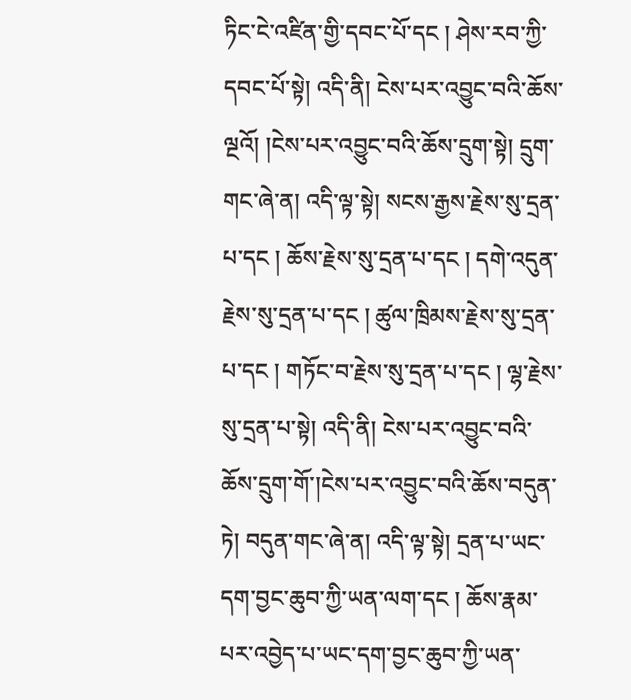ཏིང་ངེ་འཛིན་གྱི་དབང་པོ་དང ། ཤེས་རབ་ཀྱི་དབང་པོ་སྟེ། འདི་ནི། ངེས་པར་འབྱུང་བའི་ཆོས་ལྔའོ། །ངེས་པར་འབྱུང་བའི་ཆོས་དྲུག་སྟེ། དྲུག་གང་ཞེ་ན། འདི་ལྟ་སྟེ། སངས་རྒྱས་རྗེས་སུ་དྲན་པ་དང ། ཆོས་རྗེས་སུ་དྲན་པ་དང ། དགེ་འདུན་རྗེས་སུ་དྲན་པ་དང ། ཚུལ་ཁྲིམས་རྗེས་སུ་དྲན་པ་དང ། གཏོང་བ་རྗེས་སུ་དྲན་པ་དང ། ལྷ་རྗེས་སུ་དྲན་པ་སྟེ། འདི་ནི། ངེས་པར་འབྱུང་བའི་ཆོས་དྲུག་གོ་།ངེས་པར་འབྱུང་བའི་ཆོས་བདུན་ཏེ། བདུན་གང་ཞེ་ན། འདི་ལྟ་སྟེ། དྲན་པ་ཡང་དག་བྱང་ཆུབ་ཀྱི་ཡན་ལག་དང ། ཆོས་རྣམ་པར་འབྱེད་པ་ཡང་དག་བྱང་ཆུབ་ཀྱི་ཡན་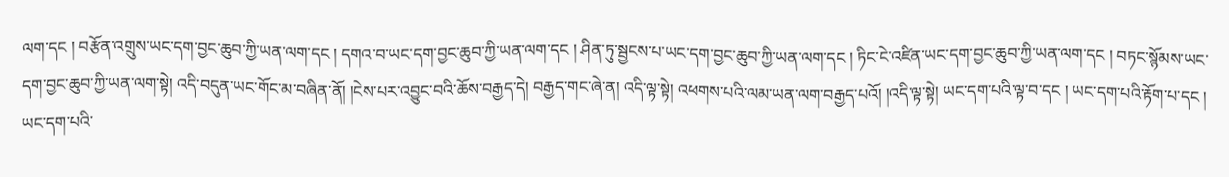ལག་དང ། བརྩོན་འགྲུས་ཡང་དག་བྱང་ཆུབ་ཀྱི་ཡན་ལག་དང ། དགའ་བ་ཡང་དག་བྱང་ཆུབ་ཀྱི་ཡན་ལག་དང ། ཤིན་ཏུ་སྦྱངས་པ་ཡང་དག་བྱང་ཆུབ་ཀྱི་ཡན་ལག་དང ། ཏིང་ངེ་འཛིན་ཡང་དག་བྱང་ཆུབ་ཀྱི་ཡན་ལག་དང ། བཏང་སྙོམས་ཡང་དག་བྱང་ཆུབ་ཀྱི་ཡན་ལག་སྟེ། འདི་བདུན་ཡང་གོང་མ་བཞིན་ནོ། །ངེས་པར་འབྱུང་བའི་ཆོས་བརྒྱད་དེ། བརྒྱད་གང་ཞེ་ན། འདི་ལྟ་སྟེ། འཕགས་པའི་ལམ་ཡན་ལག་བརྒྱད་པའོ། །འདི་ལྟ་སྟེ། ཡང་དག་པའི་ལྟ་བ་དང ། ཡང་དག་པའི་རྟོག་པ་དང ། ཡང་དག་པའི་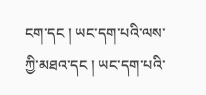ངག་དང ། ཡང་དག་པའི་ལས་ཀྱི་མཐའ་དང ། ཡང་དག་པའི་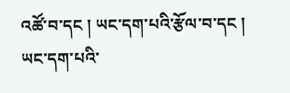འཚོ་བ་དང ། ཡང་དག་པའི་རྩོལ་བ་དང ། ཡང་དག་པའི་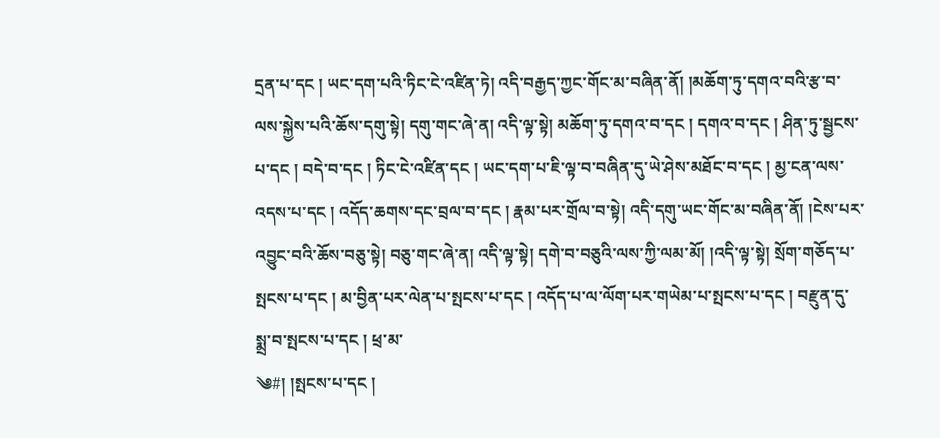དྲན་པ་དང ། ཡང་དག་པའི་ཏིང་ངེ་འཛིན་ཏེ། འདི་བརྒྱད་ཀྱང་གོང་མ་བཞིན་ནོ། །མཆོག་ཏུ་དགའ་བའི་རྩ་བ་ལས་སྐྱེས་པའི་ཆོས་དགུ་སྟེ། དགུ་གང་ཞེ་ན། འདི་ལྟ་སྟེ། མཆོག་ཏུ་དགའ་བ་དང ། དགའ་བ་དང ། ཤིན་ཏུ་སྦྱངས་པ་དང ། བདེ་བ་དང ། ཏིང་ངེ་འཛིན་དང ། ཡང་དག་པ་ཇི་ལྟ་བ་བཞིན་དུ་ཡེ་ཤེས་མཐོང་བ་དང ། མྱ་ངན་ལས་འདས་པ་དང ། འདོད་ཆགས་དང་བྲལ་བ་དང ། རྣམ་པར་གྲོལ་བ་སྟེ། འདི་དགུ་ཡང་གོང་མ་བཞིན་ནོ། །ངེས་པར་འབྱུང་བའི་ཆོས་བཅུ་སྟེ། བཅུ་གང་ཞེ་ན། འདི་ལྟ་སྟེ། དགེ་བ་བཅུའི་ལས་ཀྱི་ལམ་མོ། །འདི་ལྟ་སྟེ། སྲོག་གཅོད་པ་སྤངས་པ་དང ། མ་བྱིན་པར་ལེན་པ་སྤངས་པ་དང ། འདོད་པ་ལ་ལོག་པར་གཡེམ་པ་སྤངས་པ་དང ། བརྫུན་དུ་སྨྲ་བ་སྤངས་པ་དང ། ཕྲ་མ་
༄#། །སྤངས་པ་དང །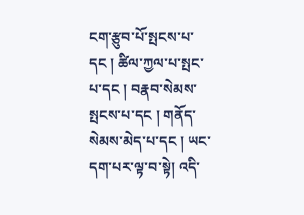ངག་རྩུབ་པོ་སྤངས་པ་དང ། ཚིལ་ཀྱལ་པ་སྤང་པ་དང ། བརྣབ་སེམས་སྤངས་པ་དང ། གནོད་སེམས་མེད་པ་དང ། ཡང་དག་པར་ལྟ་བ་སྟེ། འདི་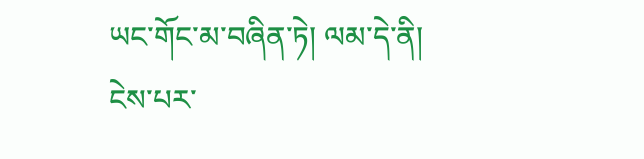ཡང་གོང་མ་བཞིན་ཏེ། ལམ་དེ་ནི། ངེས་པར་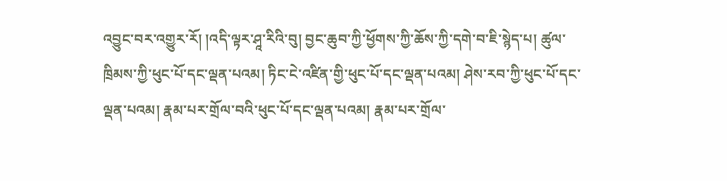འབྱུང་བར་འགྱུར་རོ། །འདི་ལྟར་ཤཱ་རིའི་བུ། བྱང་ཆུབ་ཀྱི་ཕྱོགས་ཀྱི་ཆོས་ཀྱི་དགེ་བ་ཇི་སྙེད་པ། ཚུལ་ཁྲིམས་ཀྱི་ཕུང་པོ་དང་ལྡན་པའམ། ཏིང་ངེ་འཛིན་གྱི་ཕུང་པོ་དང་ལྡན་པའམ། ཤེས་རབ་ཀྱི་ཕུང་པོ་དང་ལྡན་པའམ། རྣམ་པར་གྲོལ་བའི་ཕུང་པོ་དང་ལྡན་པའམ། རྣམ་པར་གྲོལ་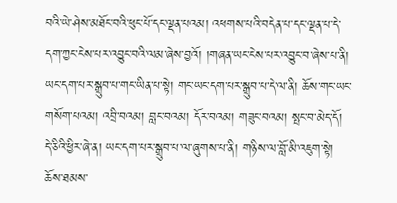བའི་ཡེ་ཤེས་མཐོང་བའི་ཕུང་པོ་དང་ལྡན་པའམ། འཕགས་པའི་བདེན་པ་དང་ལྡན་པ་དེ་དག་ཀྱང་ངེས་པར་འབྱུང་བའི་ལམ་ཞེས་བྱའོ། །གཞན་ཡང་ངེས་པར་འབྱུང་བ་ཞེས་པ་ནི། ཡང་དག་པར་སྒྲུབ་པ་གང་ཡིན་པ་སྟེ། གང་ཡང་དག་པར་སྒྲུབ་པ་དེ་ལ་ནི། ཆོས་གང་ཡང་གསོག་པའམ། འབྲི་བའམ། བླང་བའམ། དོར་བའམ། གཟུང་བའམ། སྤང་བ་མེད་དོ། དེ་ཅིའི་ཕྱིར་ཞེ་ན། ཡང་དག་པར་སྒྲུབ་པ་ལ་ཞུགས་པ་ནི། གཉིས་ལ་བློ་མི་འཇུག་སྟེ། ཆོས་ཐམས་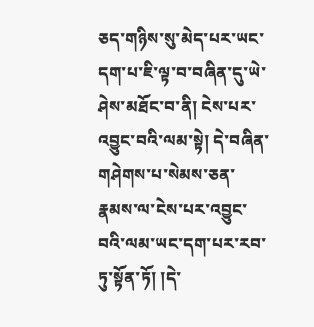ཅད་གཉིས་སུ་མེད་པར་ཡང་དག་པ་ཇི་ལྟ་བ་བཞིན་དུ་ཡེ་ཤེས་མཐོང་བ་ནི། ངེས་པར་འབྱུང་བའི་ལམ་སྟེ། དེ་བཞིན་གཤེགས་པ་སེམས་ཅན་རྣམས་ལ་ངེས་པར་འབྱུང་བའི་ལམ་ཡང་དག་པར་རབ་ཏུ་སྟོན་ཏོ། །དེ་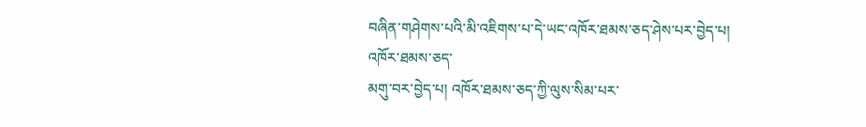བཞིན་གཤེགས་པའི་མི་འཇིགས་པ་དེ་ཡང་འཁོར་ཐམས་ཅད་ཤེས་པར་བྱེད་པ། འཁོར་ཐམས་ཅད་
མགུ་བར་བྱེད་པ། འཁོར་ཐམས་ཅད་ཀྱི་ལུས་སིམ་པར་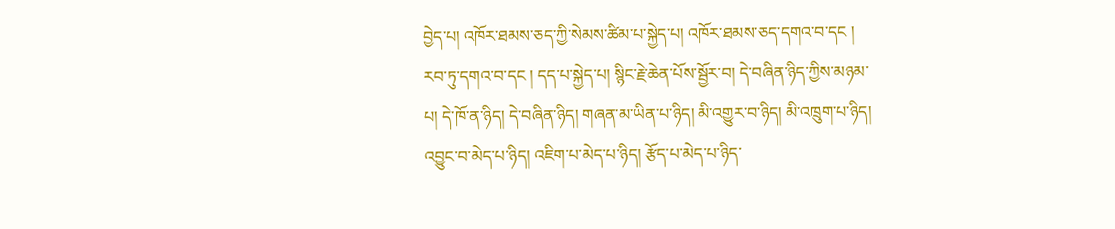བྱེད་པ། འཁོར་ཐམས་ཅད་ཀྱི་སེམས་ཚིམ་པ་སྐྱེད་པ། འཁོར་ཐམས་ཅད་དགའ་བ་དང ། རབ་ཏུ་དགའ་བ་དང ། དད་པ་སྐྱེད་པ། སྙིང་རྗེ་ཆེན་པོས་སྦྱོར་བ། དེ་བཞིན་ཉིད་ཀྱིས་མཉམ་པ། དེ་ཁོ་ན་ཉིད། དེ་བཞིན་ཉིད། གཞན་མ་ཡིན་པ་ཉིད། མི་འགྱུར་བ་ཉིད། མི་འཁྲུག་པ་ཉིད། འབྱུང་བ་མེད་པ་ཉིད། འཇིག་པ་མེད་པ་ཉིད། རྩོད་པ་མེད་པ་ཉིད་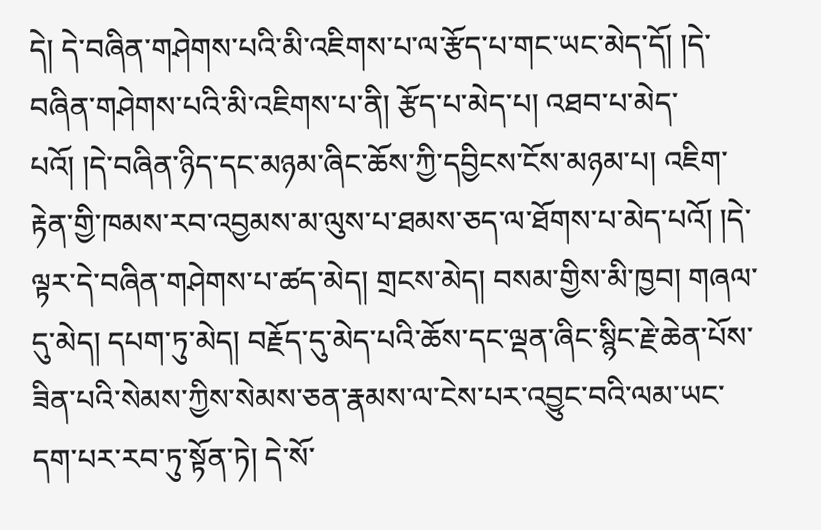དེ། དེ་བཞིན་གཤེགས་པའི་མི་འཇིགས་པ་ལ་རྩོད་པ་གང་ཡང་མེད་དོ། །དེ་བཞིན་གཤེགས་པའི་མི་འཇིགས་པ་ནི། རྩོད་པ་མེད་པ། འཐབ་པ་མེད་པའོ། །དེ་བཞིན་ཉིད་དང་མཉམ་ཞིང་ཆོས་ཀྱི་དབྱིངས་ངོས་མཉམ་པ། འཇིག་རྟེན་གྱི་ཁམས་རབ་འབྱམས་མ་ལུས་པ་ཐམས་ཅད་ལ་ཐོགས་པ་མེད་པའོ། །དེ་ལྟར་དེ་བཞིན་གཤེགས་པ་ཚད་མེད། གྲངས་མེད། བསམ་གྱིས་མི་ཁྱབ། གཞལ་དུ་མེད། དཔག་ཏུ་མེད། བརྗོད་དུ་མེད་པའི་ཆོས་དང་ལྡན་ཞིང་སྙིང་རྗེ་ཆེན་པོས་ཟིན་པའི་སེམས་ཀྱིས་སེམས་ཅན་རྣམས་ལ་ངེས་པར་འབྱུང་བའི་ལམ་ཡང་དག་པར་རབ་ཏུ་སྟོན་ཏེ། དེ་སོ་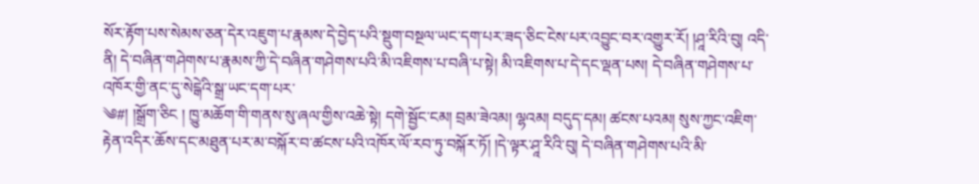སོར་རྟོག་པས་སེམས་ཅན་དེར་འཇུག་པ་རྣམས་དེ་བྱེད་པའི་སྡུག་བསྔལ་ཡང་དག་པར་ཟད་ཅིང་ངེས་པར་འབྱུང་བར་འགྱུར་རོ། །ཤཱ་རིའི་བུ། འདི་ནི། དེ་བཞིན་གཤེགས་པ་རྣམས་ཀྱི་དེ་བཞིན་གཤེགས་པའི་མི་འཇིགས་པ་བཞི་པ་སྟེ། མི་འཇིགས་པ་དེ་དང་ལྡན་པས། དེ་བཞིན་གཤེགས་པ་འཁོར་གྱི་ནང་དུ་སེངྒེའི་སྒྲ་ཡང་དག་པར་
༄#། །སྒྲོག་ཅིང ། ཁྱུ་མཆོག་གི་གནས་སུ་ཞལ་གྱིས་འཆེ་སྟེ། དགེ་སྦྱོང་ངམ། བྲམ་ཟེའམ། ལྷའམ། བདུད་དམ། ཚངས་པའམ། སུས་ཀྱང་འཇིག་རྟེན་འདིར་ཆོས་དང་མཐུན་པར་མ་བསྐོར་བ་ཚངས་པའི་འཁོར་ལོ་རབ་ཏུ་བསྐོར་ཏོ། །དེ་ལྟར་ཤཱ་རིའི་བུ། དེ་བཞིན་གཤེགས་པའི་མི་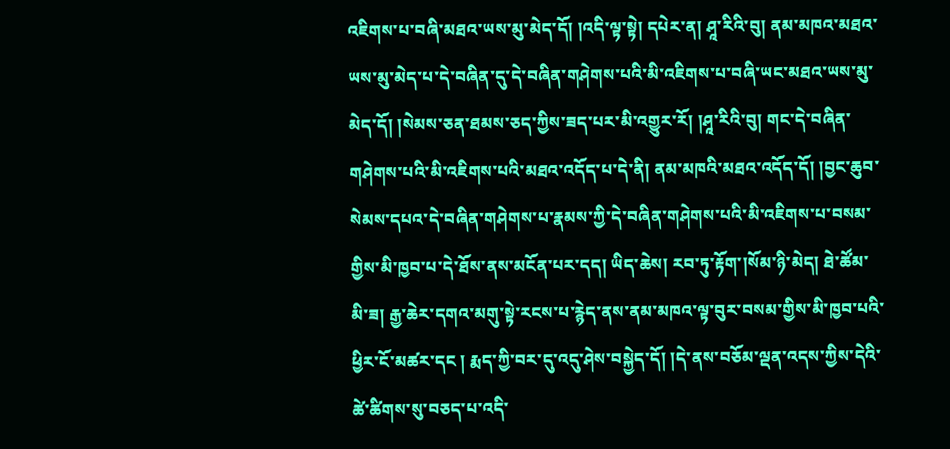འཇིགས་པ་བཞི་མཐའ་ཡས་མུ་མེད་དོ། །འདི་ལྟ་སྟེ། དཔེར་ན། ཤཱ་རིའི་བུ། ནམ་མཁའ་མཐའ་ཡས་མུ་མེད་པ་དེ་བཞིན་དུ་དེ་བཞིན་གཤེགས་པའི་མི་འཇིགས་པ་བཞི་ཡང་མཐའ་ཡས་མུ་མེད་དོ། །སེམས་ཅན་ཐམས་ཅད་ཀྱིས་ཟད་པར་མི་འགྱུར་རོ། །ཤཱ་རིའི་བུ། གང་དེ་བཞིན་གཤེགས་པའི་མི་འཇིགས་པའི་མཐའ་འདོད་པ་དེ་ནི། ནམ་མཁའི་མཐའ་འདོད་དོ། །བྱང་ཆུབ་སེམས་དཔའ་དེ་བཞིན་གཤེགས་པ་རྣམས་ཀྱི་དེ་བཞིན་གཤེགས་པའི་མི་འཇིགས་པ་བསམ་གྱིས་མི་ཁྱབ་པ་དེ་ཐོས་ནས་མངོན་པར་དད། ཡིད་ཆེས། རབ་ཏུ་རྟོག་།སོམ་ཉི་མེད། ཐེ་ཚོམ་མི་ཟ། རྒྱ་ཆེར་དགའ་མགུ་སྟེ་རངས་པ་རྙེད་ནས་ནམ་མཁའ་ལྟ་བུར་བསམ་གྱིས་མི་ཁྱབ་པའི་ཕྱིར་ངོ་མཚར་དང ། རྨད་ཀྱི་བར་དུ་འདུ་ཤེས་བསྐྱེད་དོ། །དེ་ནས་བཅོམ་ལྡན་འདས་ཀྱིས་དེའི་ཚེ་ཚིགས་སུ་བཅད་པ་འདི་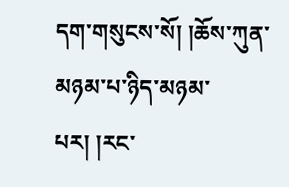དག་གསུངས་སོ། །ཆོས་ཀུན་མཉམ་པ་ཉིད་མཉམ་པར། །རང་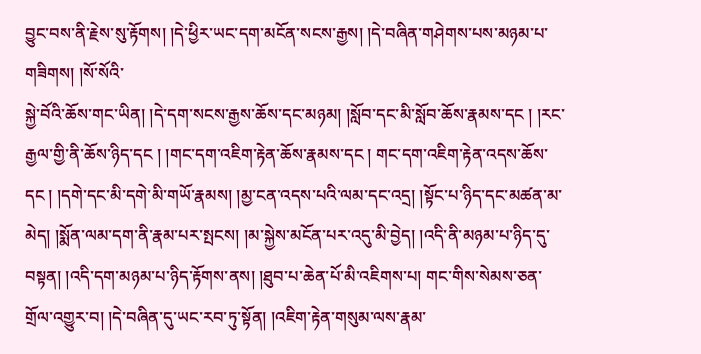བྱུང་བས་ནི་རྗེས་སུ་རྟོགས། །དེ་ཕྱིར་ཡང་དག་མངོན་སངས་རྒྱས། །དེ་བཞིན་གཤེགས་པས་མཉམ་པ་གཟིགས། །སོ་སོའི་
སྐྱེ་བོའི་ཆོས་གང་ཡིན། །དེ་དག་སངས་རྒྱས་ཆོས་དང་མཉམ། །སློབ་དང་མི་སློབ་ཆོས་རྣམས་དང ། །རང་རྒྱལ་གྱི་ནི་ཆོས་ཉིད་དང ། །གང་དག་འཇིག་རྟེན་ཆོས་རྣམས་དང ། གང་དག་འཇིག་རྟེན་འདས་ཆོས་དང ། །དགེ་དང་མི་དགེ་མི་གཡོ་རྣམས། །མྱ་ངན་འདས་པའི་ལམ་དང་འདྲ། །སྟོང་པ་ཉིད་དང་མཚན་མ་མེད། །སྨོན་ལམ་དག་ནི་རྣམ་པར་སྤངས། །མ་སྐྱེས་མངོན་པར་འདུ་མི་བྱེད། །འདི་ནི་མཉམ་པ་ཉིད་དུ་བསྟན། །འདི་དག་མཉམ་པ་ཉིད་རྟོགས་ནས། །ཐུབ་པ་ཆེན་པོ་མི་འཇིགས་པ། གང་གིས་སེམས་ཅན་གྲོལ་འགྱུར་བ། །དེ་བཞིན་དུ་ཡང་རབ་ཏུ་སྟོན། །འཇིག་རྟེན་གསུམ་ལས་རྣམ་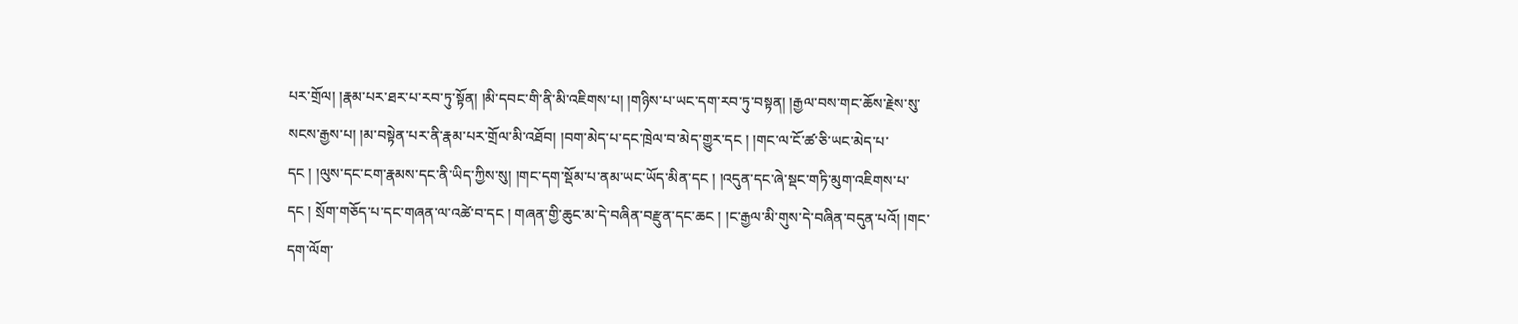པར་གྲོལ། །རྣམ་པར་ཐར་པ་རབ་ཏུ་སྟོན། །མི་དབང་གི་ནི་མི་འཇིགས་པ། །གཉིས་པ་ཡང་དག་རབ་ཏུ་བསྟན། །རྒྱལ་བས་གང་ཆོས་རྗེས་སུ་སངས་རྒྱས་པ། །མ་བསྟེན་པར་ནི་རྣམ་པར་གྲོལ་མི་འཐོབ། །བག་མེད་པ་དང་ཁྲེལ་བ་མེད་གྱུར་དང ། །གང་ལ་ངོ་ཚ་ཅི་ཡང་མེད་པ་དང ། །ལུས་དང་ངག་རྣམས་དང་ནི་ཡིད་ཀྱིས་སུ། །གང་དག་སྡོམ་པ་ནམ་ཡང་ཡོད་མིན་དང ། །འདུན་དང་ཞེ་སྡང་གཏི་མུག་འཇིགས་པ་དང ། སྲོག་གཅོད་པ་དང་གཞན་ལ་འཚེ་བ་དང ། གཞན་གྱི་ཆུང་མ་དེ་བཞིན་བརྫུན་དང་ཆང ། །ང་རྒྱལ་མི་གུས་དེ་བཞིན་བདུན་པའོ། །གང་དག་ལོག་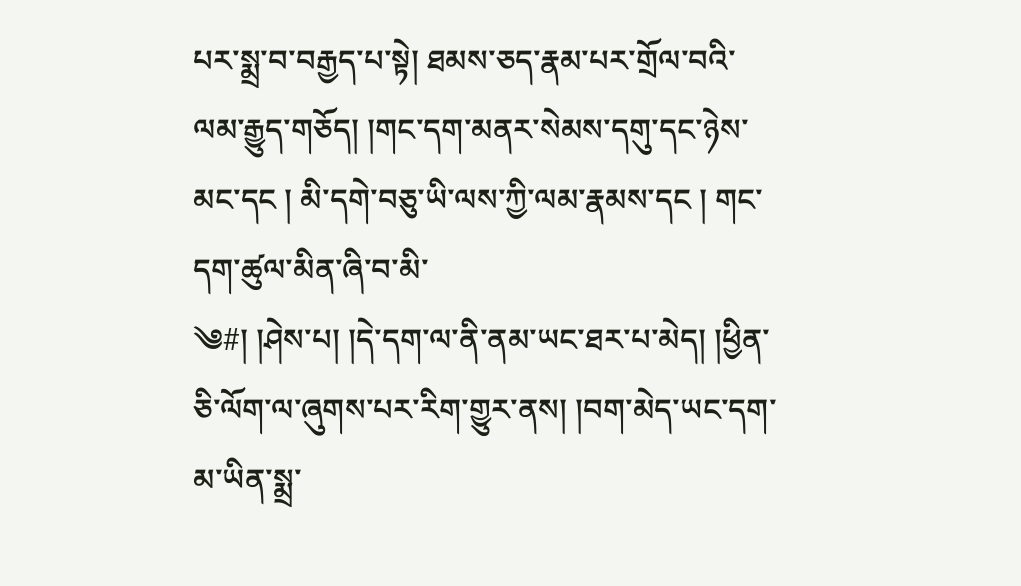པར་སྨྲ་བ་བརྒྱད་པ་སྟེ། ཐམས་ཅད་རྣམ་པར་གྲོལ་བའི་ལམ་རྒྱུད་གཅོད། །གང་དག་མནར་སེམས་དགུ་དང་ཉེས་མང་དང ། མི་དགེ་བཅུ་ཡི་ལས་ཀྱི་ལམ་རྣམས་དང ། གང་དག་ཚུལ་མིན་ཞི་བ་མི་
༄#། །ཤེས་པ། །དེ་དག་ལ་ནི་ནམ་ཡང་ཐར་པ་མེད། །ཕྱིན་ཅི་ལོག་ལ་ཞུགས་པར་རིག་གྱུར་ནས། །བག་མེད་ཡང་དག་མ་ཡིན་སྨྲ་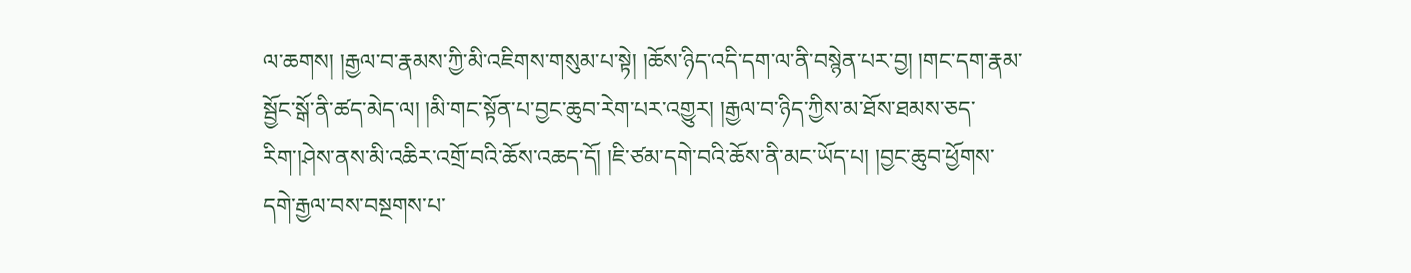ལ་ཆགས། །རྒྱལ་བ་རྣམས་ཀྱི་མི་འཇིགས་གསུམ་པ་སྟེ། །ཆོས་ཉིད་འདི་དག་ལ་ནི་བསྙེན་པར་བྱ། །གང་དག་རྣམ་སྦྱོང་སྒོ་ནི་ཚད་མེད་ལ། །མི་གང་སྟོན་པ་བྱང་ཆུབ་རེག་པར་འགྱུར། །རྒྱལ་བ་ཉིད་ཀྱིས་མ་ཐོས་ཐམས་ཅད་རིག་།ཤེས་ནས་མི་འཆིར་འགྲོ་བའི་ཆོས་འཆད་དོ། །ཇི་ཙམ་དགེ་བའི་ཆོས་ནི་མང་ཡོད་པ། །བྱང་ཆུབ་ཕྱོགས་དགེ་རྒྱལ་བས་བསྔགས་པ་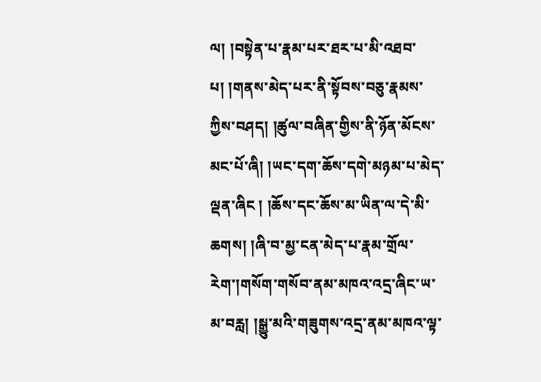ལ། །བསྟེན་པ་རྣམ་པར་ཐར་པ་མི་འཐབ་པ། །གནས་མེད་པར་ནི་སྟོབས་བཅུ་རྣམས་ཀྱིས་བཤད། །ཚུལ་བཞིན་གྱིས་ནི་ཉོན་མོངས་མང་པོ་ཞི། །ཡང་དག་ཆོས་དགེ་མཉམ་པ་མེད་ལྡན་ཞིང ། །ཆོས་དང་ཆོས་མ་ཡིན་ལ་དེ་མི་ཆགས། །ཞི་བ་མྱ་ངན་མེད་པ་རྣམ་གྲོལ་རེག་།གསོག་གསོབ་ནམ་མཁའ་འདྲ་ཞིང་ཡ་མ་བརླ། །སྒྱུ་མའི་གཟུགས་འདྲ་ནམ་མཁའ་ལྟ་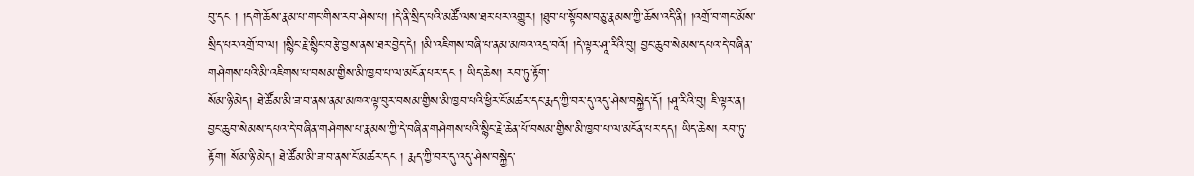བུ་དང ། །དགེ་ཆོས་རྣམ་པ་གང་གིས་རབ་ཤེས་པ། །དེ་ནི་སྲིད་པའི་མཚོ་ལས་ཐར་པར་འགྱུར། །ཐུབ་པ་སྟོབས་བཅུ་རྣམས་ཀྱི་ཆོས་འདི་ནི། །འགྲོ་བ་གང་མོས་སྲིད་པར་འགྲོ་བ་ལ། །སྙིང་རྗེ་སྙིང་བརྩེ་བྱས་ནས་ཐར་བྱེད་དེ། །མི་འཇིགས་བཞི་པ་ནམ་མཁའ་འདྲ་བའོ། །དེ་ལྟར་ཤཱ་རིའི་བུ། བྱང་ཆུབ་སེམས་དཔའ་དེ་བཞིན་གཤེགས་པའི་མི་འཇིགས་པ་བསམ་གྱིས་མི་ཁྱབ་པ་ལ་མངོན་པར་དང ། ཡིད་ཆེས། རབ་ཏུ་རྟོག་
སོམ་ཉི་མེད། ཐེ་ཚོམ་མི་ཟ་བ་ནས་ནམ་མཁའ་ལྟ་བུར་བསམ་གྱིས་མི་ཁྱབ་པའི་ཕྱིར་ངོ་མཚར་དང་རྨད་ཀྱི་བར་དུ་འདུ་ཤེས་བསྐྱེད་དོ། །ཤཱ་རིའི་བུ། ཇི་ལྟར་ན། བྱང་ཆུབ་སེམས་དཔའ་དེ་བཞིན་གཤེགས་པ་རྣམས་ཀྱི་དེ་བཞིན་གཤེགས་པའི་སྙིང་རྗེ་ཆེན་པོ་བསམ་གྱིས་མི་ཁྱབ་པ་ལ་མངོན་པར་དད། ཡིད་ཆེས། རབ་ཏུ་རྟོག། སོམ་ཉི་མེད། ཐེ་ཚོམ་མི་ཟ་བ་ནས་ངོ་མཚར་དང ། རྨད་ཀྱི་བར་དུ་འདུ་ཤེས་བསྐྱེད་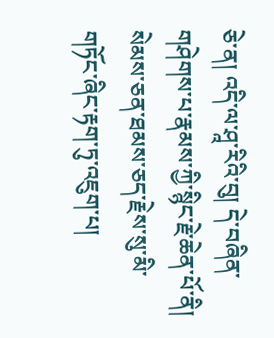ཅེ་ན། འདི་ལ་ཤཱ་རིའི་བུ། དེ་བཞིན་གཤེགས་པ་རྣམས་ཀྱི་སྙིང་རྗེ་ཆེན་པོ་ནི། སེམས་ཅན་ཐམས་ཅད་རྗེས་སུ་མི་གཏོང་ཞིང་རྟག་ཏུ་འཇུག་པ།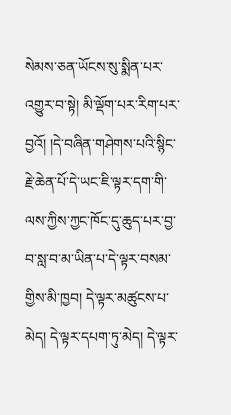སེམས་ཅན་ཡོངས་སུ་སྨིན་པར་འགྱུར་བ་སྟེ། མི་ལྡོག་པར་རིག་པར་བྱའོ། །དེ་བཞིན་གཤེགས་པའི་སྙིང་རྗེ་ཆེན་པོ་དེ་ཡང་ཇི་ལྟར་དག་གི་ལས་ཀྱིས་ཀྱང་ཁོང་དུ་ཆུད་པར་བྱ་བ་སླ་བ་མ་ཡིན་པ་དེ་ལྟར་བསམ་གྱིས་མི་ཁྱབ། དེ་ལྟར་མཚུངས་པ་མེད། དེ་ལྟར་དཔག་ཏུ་མེད། དེ་ལྟར་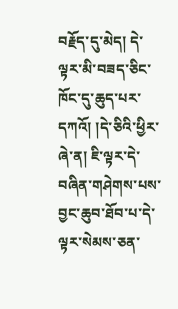བརྗོད་དུ་མེད། དེ་ལྟར་མི་བཟད་ཅིང་ཁོང་དུ་ཆུད་པར་དཀའོ། །དེ་ཅིའི་ཕྱིར་ཞེ་ན། ཇི་ལྟར་དེ་བཞིན་གཤེགས་པས་བྱང་ཆུབ་ཐོབ་པ་དེ་ལྟར་སེམས་ཅན་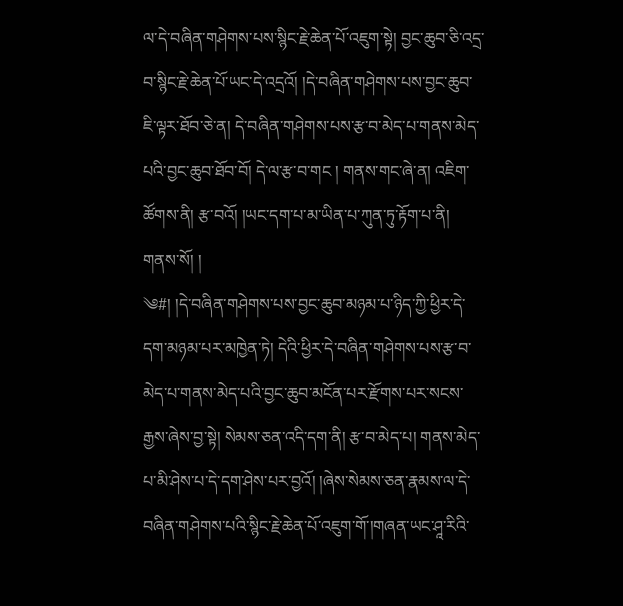ལ་དེ་བཞིན་གཤེགས་པས་སྙིང་རྗེ་ཆེན་པོ་འཇུག་སྟེ། བྱང་ཆུབ་ཅི་འདྲ་བ་སྙིང་རྗེ་ཆེན་པོ་ཡང་དེ་འདྲའོ། །དེ་བཞིན་གཤེགས་པས་བྱང་ཆུབ་ཇི་ལྟར་ཐོབ་ཅེ་ན། དེ་བཞིན་གཤེགས་པས་རྩ་བ་མེད་པ་གནས་མེད་པའི་བྱང་ཆུབ་ཐོབ་བོ། དེ་ལ་རྩ་བ་གང ། གནས་གང་ཞེ་ན། འཇིག་ཚོགས་ནི། རྩ་བའོ། །ཡང་དག་པ་མ་ཡིན་པ་ཀུན་ཏུ་རྟོག་པ་ནི། གནས་སོ། །
༄#། །དེ་བཞིན་གཤེགས་པས་བྱང་ཆུབ་མཉམ་པ་ཉིད་ཀྱི་ཕྱིར་དེ་དག་མཉམ་པར་མཁྱེན་ཏེ། དེའི་ཕྱིར་དེ་བཞིན་གཤེགས་པས་རྩ་བ་མེད་པ་གནས་མེད་པའི་བྱང་ཆུབ་མངོན་པར་རྫོགས་པར་སངས་རྒྱས་ཞེས་བྱ་སྟེ། སེམས་ཅན་འདི་དག་ནི། རྩ་བ་མེད་པ། གནས་མེད་པ་མི་ཤེས་པ་དེ་དག་ཤེས་པར་བྱའོ། །ཞེས་སེམས་ཅན་རྣམས་ལ་དེ་བཞིན་གཤེགས་པའི་སྙིང་རྗེ་ཆེན་པོ་འཇུག་གོ་།གཞན་ཡང་ཤཱ་རིའི་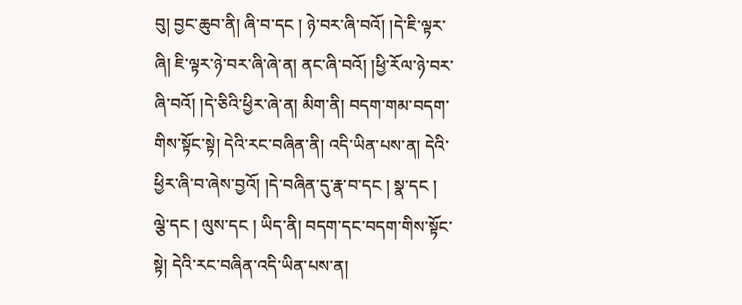བུ། བྱང་ཆུབ་ནི། ཞི་བ་དང ། ཉེ་བར་ཞི་བའོ། །དེ་ཇི་ལྟར་ཞི། ཇི་ལྟར་ཉེ་བར་ཞི་ཞེ་ན། ནང་ཞི་བའོ། །ཕྱི་རོལ་ཉེ་བར་ཞི་བའོ། །དེ་ཅིའི་ཕྱིར་ཞེ་ན། མིག་ནི། བདག་གམ་བདག་གིས་སྟོང་སྟེ། དེའི་རང་བཞིན་ནི། འདི་ཡིན་པས་ན། དེའི་ཕྱིར་ཞི་བ་ཞེས་བྱའོ། །དེ་བཞིན་དུ་རྣ་བ་དང ། སྣ་དང ། ལྕེ་དང ། ལུས་དང ། ཡིད་ནི། བདག་དང་བདག་གིས་སྟོང་སྟེ། དེའི་རང་བཞིན་འདི་ཡིན་པས་ན།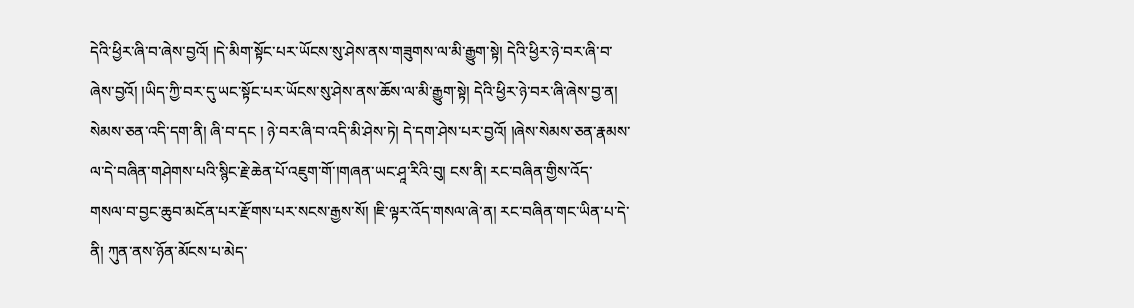དེའི་ཕྱིར་ཞི་བ་ཞེས་བྱའོ། །དེ་མིག་སྟོང་པར་ཡོངས་སུ་ཤེས་ནས་གཟུགས་ལ་མི་རྒྱུག་སྟེ། དེའི་ཕྱིར་ཉེ་བར་ཞི་བ་ཞེས་བྱའོ། །ཡིད་ཀྱི་བར་དུ་ཡང་སྟོང་པར་ཡོངས་སུ་ཤེས་ནས་ཆོས་ལ་མི་རྒྱུག་སྟེ། དེའི་ཕྱིར་ཉེ་བར་ཞི་ཞེས་བྱ་ན། སེམས་ཅན་འདི་དག་ནི། ཞི་བ་དང ། ཉེ་བར་ཞི་བ་འདི་མི་ཤེས་ཏེ། དེ་དག་ཤེས་པར་བྱའོ། །ཞེས་སེམས་ཅན་རྣམས་ལ་དེ་བཞིན་གཤེགས་པའི་སྙིང་རྗེ་ཆེན་པོ་འཇུག་གོ་།གཞན་ཡང་ཤཱ་རིའི་བུ། ངས་ནི། རང་བཞིན་གྱིས་འོད་
གསལ་བ་བྱང་ཆུབ་མངོན་པར་རྫོགས་པར་སངས་རྒྱས་སོ། །ཇི་ལྟར་འོད་གསལ་ཞེ་ན། རང་བཞིན་གང་ཡིན་པ་དེ་ནི། ཀུན་ནས་ཉོན་མོངས་པ་མེད་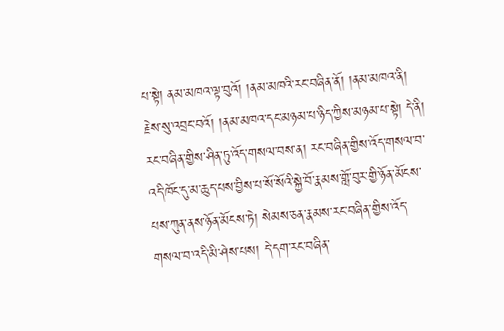པ་སྟེ། ནམ་མཁའ་ལྟ་བུའོ། །ནམ་མཁའི་རང་བཞིན་ནོ། །ནམ་མཁའ་ནི། རྗེས་སུ་འབྲང་བའོ། །ནམ་མཁའ་དང་མཉམ་པ་ཉིད་ཀྱིས་མཉམ་པ་སྟེ། དེ་ནི། རང་བཞིན་གྱིས་ཤིན་ཏུ་འོད་གསལ་བས་ན། རང་བཞིན་གྱིས་འོད་གསལ་བ་འདི་ཁོང་དུ་མ་ཆུད་པས་བྱིས་པ་སོ་སོའི་སྐྱེ་བོ་རྣམས་གློ་བུར་གྱི་ཉོན་མོངས་པས་ཀུན་ནས་ཉོན་མོངས་ཏེ། སེམས་ཅན་རྣམས་རང་བཞིན་གྱིས་འོད་གསལ་བ་འདི་མི་ཤེས་པས། དེ་དག་རང་བཞིན་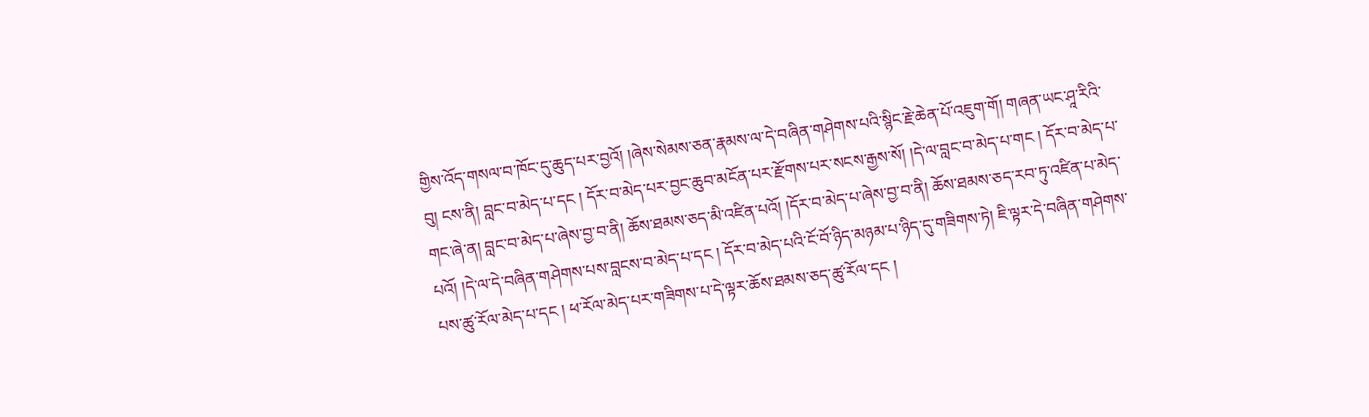གྱིས་འོད་གསལ་བ་ཁོང་དུ་ཆུད་པར་བྱའོ། །ཞེས་སེམས་ཅན་རྣམས་ལ་དེ་བཞིན་གཤེགས་པའི་སྙིང་རྗེ་ཆེན་པོ་འཇུག་གོ། གཞན་ཡང་ཤཱ་རིའི་བུ། ངས་ནི། བླང་བ་མེད་པ་དང ། དོར་བ་མེད་པར་བྱང་ཆུབ་མངོན་པར་རྫོགས་པར་སངས་རྒྱས་སོ། །དེ་ལ་བླང་བ་མེད་པ་གང ། དོར་བ་མེད་པ་གང་ཞེ་ན། བླང་བ་མེད་པ་ཞེས་བྱ་བ་ནི། ཆོས་ཐམས་ཅད་མི་འཛིན་པའོ། །དོར་བ་མེད་པ་ཞེས་བྱ་བ་ནི། ཆོས་ཐམས་ཅད་རབ་ཏུ་འཛིན་པ་མེད་པའོ། །དེ་ལ་དེ་བཞིན་གཤེགས་པས་བླངས་བ་མེད་པ་དང ། དོར་བ་མེད་པའི་ངོ་བོ་ཉིད་མཉམ་པ་ཉིད་དུ་གཟིགས་ཏེ། ཇི་ལྟར་དེ་བཞིན་གཤེགས་པས་ཚུ་རོལ་མེད་པ་དང ། ཕ་རོལ་མེད་པར་གཟིགས་པ་དེ་ལྟར་ཆོས་ཐམས་ཅད་ཚུ་རོལ་དང །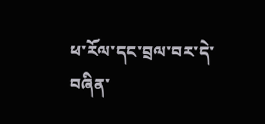ཕ་རོལ་དང་བྲལ་བར་དེ་བཞིན་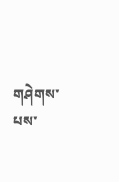གཤེགས་པས་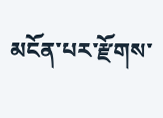མངོན་པར་རྫོགས་